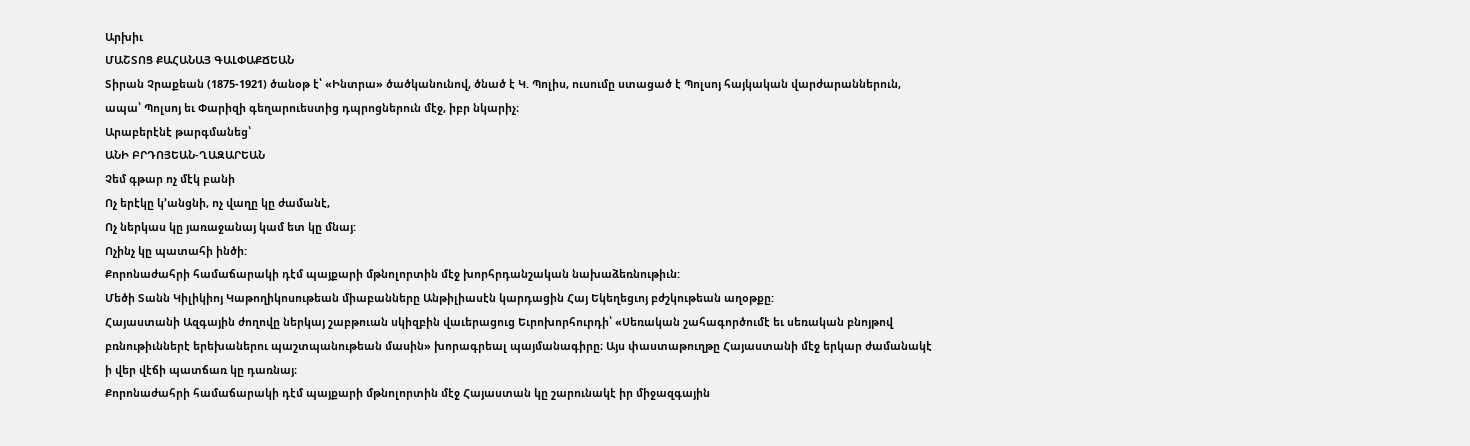Արխիւ
ՄԱՇՏՈՑ ՔԱՀԱՆԱՅ ԳԱԼՓԱՔՃԵԱՆ
Տիրան Չրաքեան (1875-1921) ծանօթ է՝ «Ինտրա» ծածկանունով, ծնած է Կ. Պոլիս, ուսումը ստացած է Պոլսոյ հայկական վարժարաններուն, ապա՝ Պոլսոյ եւ Փարիզի գեղարուեստից դպրոցներուն մէջ, իբր նկարիչ։
Արաբերէնէ թարգմանեց՝
ԱՆԻ ԲՐԴՈՅԵԱՆ-ՂԱԶԱՐԵԱՆ
Չեմ գթար ոչ մէկ բանի
Ոչ երէկը կ՚անցնի, ոչ վաղը կը ժամանէ,
Ոչ ներկաս կը յառաջանայ կամ ետ կը մնայ:
Ոչինչ կը պատահի ինծի:
Քորոնաժահրի համաճարակի դէմ պայքարի մթնոլորտին մէջ խորհրդանշական նախաձեռնութիւն:
Մեծի Տանն Կիլիկիոյ Կաթողիկոսութեան միաբանները Անթիլիասէն կարդացին Հայ Եկեղեցւոյ բժշկութեան աղօթքը:
Հայաստանի Ազգային ժողովը ներկայ շաբթուան սկիզբին վաւերացուց Եւրոխորհուրդի՝ «Սեռական շահագործումէ եւ սեռական բնոյթով բռնութիւններէ երեխաներու պաշտպանութեան մասին» խորագրեալ պայմանագիրը։ Այս փաստաթուղթը Հայաստանի մէջ երկար ժամանակէ ի վեր վէճի պատճառ կը դառնայ։
Քորոնաժահրի համաճարակի դէմ պայքարի մթնոլորտին մէջ Հայաստան կը շարունակէ իր միջազգային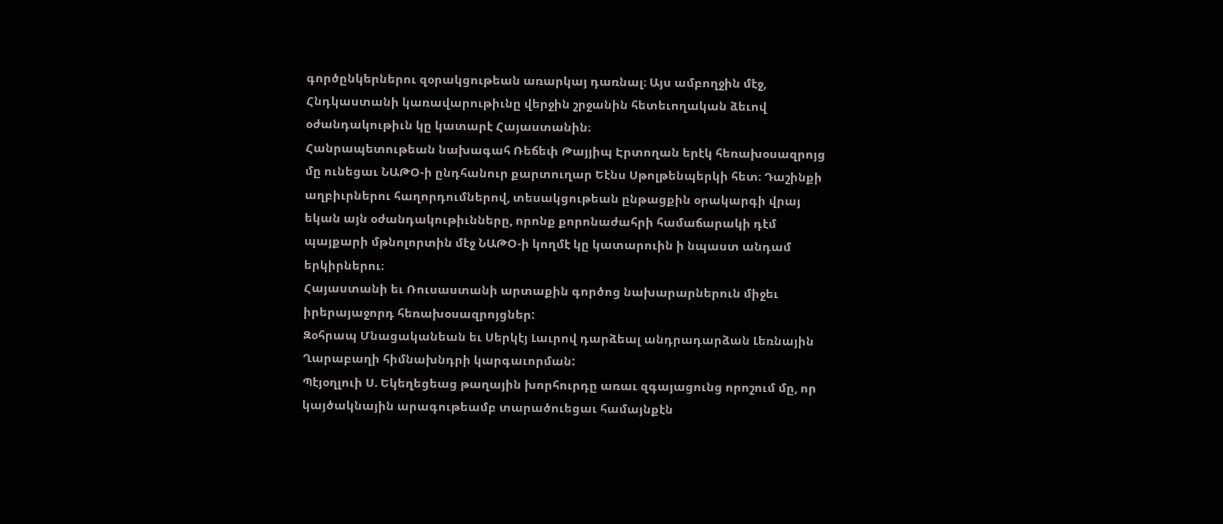գործընկերներու զօրակցութեան առարկայ դառնալ։ Այս ամբողջին մէջ, Հնդկաստանի կառավարութիւնը վերջին շրջանին հետեւողական ձեւով օժանդակութիւն կը կատարէ Հայաստանին։
Հանրապետութեան նախագահ Ռեճեփ Թայյիպ Էրտողան երէկ հեռախօսազրոյց մը ունեցաւ ՆԱԹՕ-ի ընդհանուր քարտուղար Եէնս Սթոլթենպերկի հետ։ Դաշինքի աղբիւրներու հաղորդումներով, տեսակցութեան ընթացքին օրակարգի վրայ եկան այն օժանդակութիւնները, որոնք քորոնաժահրի համաճարակի դէմ պայքարի մթնոլորտին մէջ ՆԱԹՕ-ի կողմէ կը կատարուին ի նպաստ անդամ երկիրներու։
Հայաստանի եւ Ռուսաստանի արտաքին գործոց նախարարներուն միջեւ իրերայաջորդ հեռախօսազրոյցներ:
Զօհրապ Մնացականեան եւ Սերկէյ Լաւրով դարձեալ անդրադարձան Լեռնային Ղարաբաղի հիմնախնդրի կարգաւորման:
Պէյօղլուի Ս. Եկեղեցեաց թաղային խորհուրդը առաւ զգայացունց որոշում մը, որ կայծակնային արագութեամբ տարածուեցաւ համայնքէն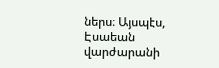ներս։ Այսպէս, Էսաեան վարժարանի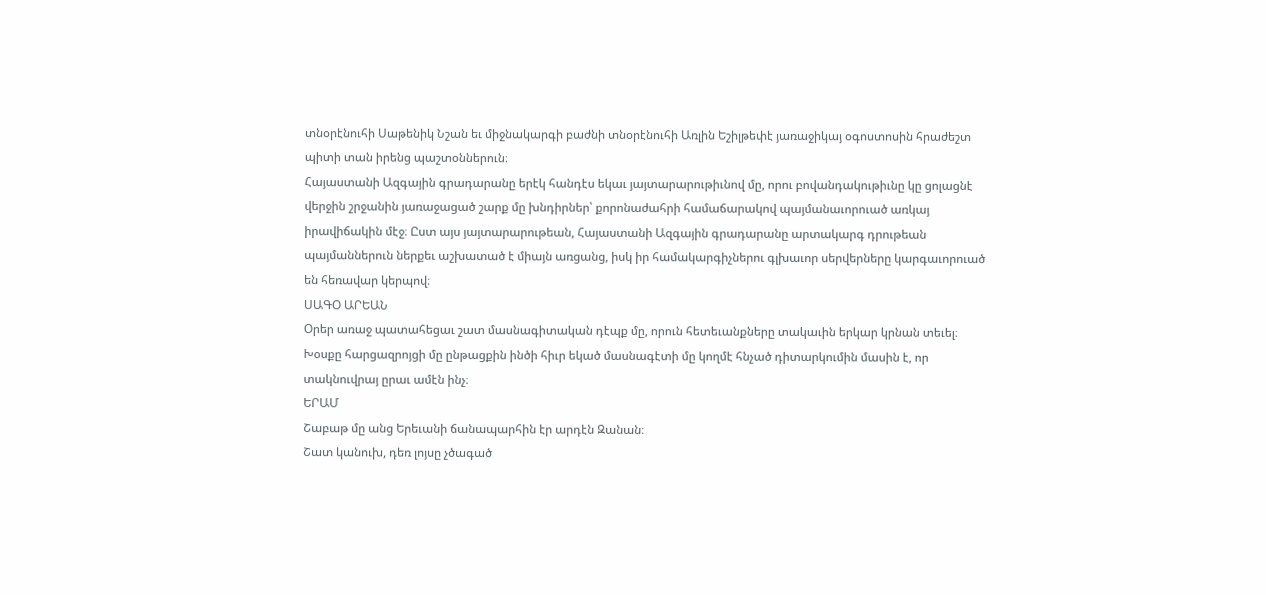տնօրէնուհի Սաթենիկ Նշան եւ միջնակարգի բաժնի տնօրէնուհի Առլին Եշիլթեփէ յառաջիկայ օգոստոսին հրաժեշտ պիտի տան իրենց պաշտօններուն։
Հայաստանի Ազգային գրադարանը երէկ հանդէս եկաւ յայտարարութիւնով մը, որու բովանդակութիւնը կը ցոլացնէ վերջին շրջանին յառաջացած շարք մը խնդիրներ՝ քորոնաժահրի համաճարակով պայմանաւորուած առկայ իրավիճակին մէջ։ Ըստ այս յայտարարութեան, Հայաստանի Ազգային գրադարանը արտակարգ դրութեան պայմաններուն ներքեւ աշխատած է միայն առցանց, իսկ իր համակարգիչներու գլխաւոր սերվերները կարգաւորուած են հեռավար կերպով։
ՍԱԳՕ ԱՐԵԱՆ
Օրեր առաջ պատահեցաւ շատ մասնագիտական դէպք մը, որուն հետեւանքները տակաւին երկար կրնան տեւել։
Խօսքը հարցազրոյցի մը ընթացքին ինծի հիւր եկած մասնագէտի մը կողմէ հնչած դիտարկումին մասին է, որ տակնուվրայ ըրաւ ամէն ինչ։
ԵՐԱՄ
Շաբաթ մը անց Երեւանի ճանապարհին էր արդէն Զանան։
Շատ կանուխ, դեռ լոյսը չծագած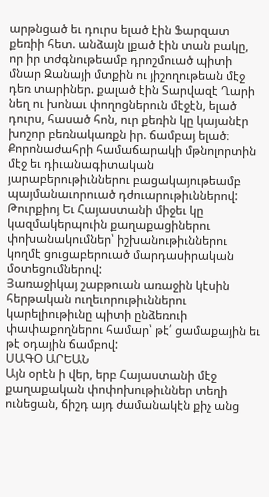արթնցած եւ դուրս ելած էին Ֆարզատ քեռիի հետ. անձայն լքած էին տան բակը, որ իր տժգնութեամբ դրոշմուած պիտի մնար Զանայի մտքին ու յիշողութեան մէջ դեռ տարիներ. քալած էին Տարվազէ Ղարի նեղ ու խոնաւ փողոցներուն մէջէն, ելած դուրս, հասած հոն, ուր քեռին կը կայանէր խոշոր բեռնակառքն իր. ճամբայ ելած։
Քորոնաժահրի համաճարակի մթնոլորտին մէջ եւ դիւանագիտական յարաբերութիւններու բացակայութեամբ պայմանաւորուած դժուարութիւններով:
Թուրքիոյ Եւ Հայաստանի միջեւ կը կազմակերպուին քաղաքացիներու փոխանակումներ՝ իշխանութիւններու կողմէ ցուցաբերուած մարդասիրական մօտեցումներով:
Յառաջիկայ շաբթուան առաջին կէսին հերթական ուղեւորութիւններու կարելիութիւնը պիտի ընձեռուի փափաքողներու համար՝ թէ՛ ցամաքային եւ թէ օդային ճամբով:
ՍԱԳՕ ԱՐԵԱՆ
Այն օրէն ի վեր, երբ Հայաստանի մէջ քաղաքական փոփոխութիւններ տեղի ունեցան, ճիշդ այդ ժամանակէն քիչ անց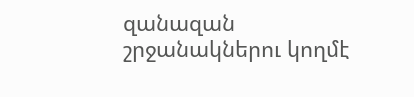զանազան շրջանակներու կողմէ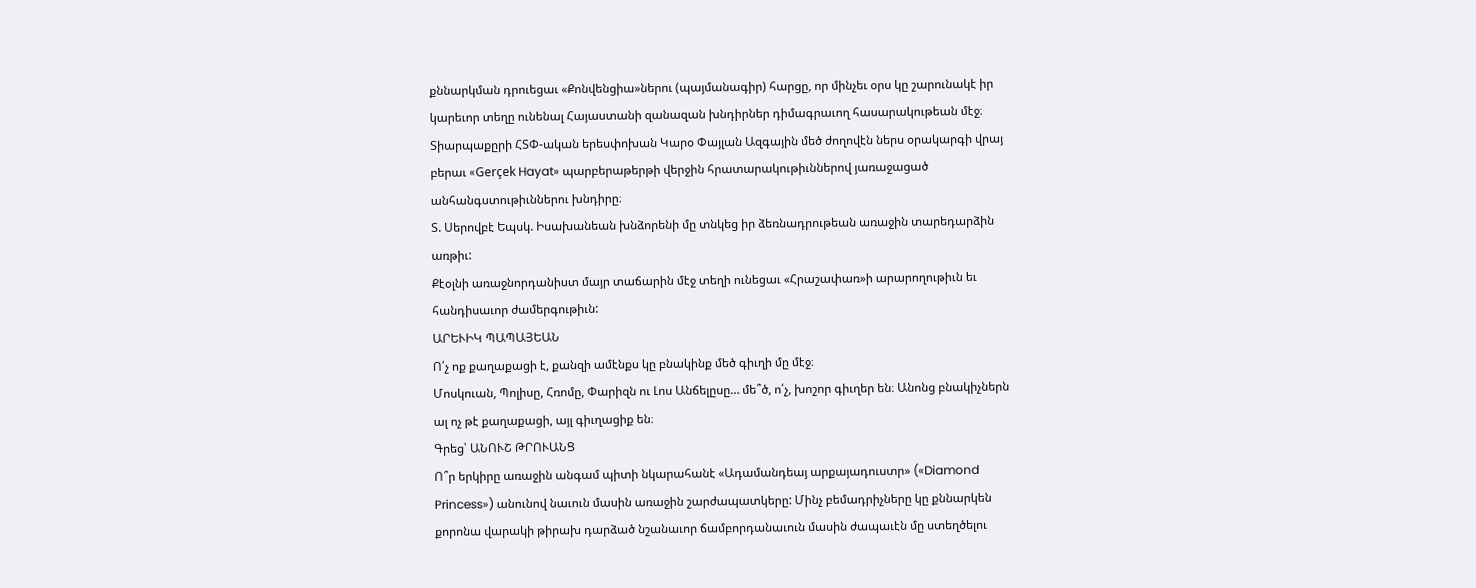քննարկման դրուեցաւ «Քոնվենցիա»ներու (պայմանագիր) հարցը, որ մինչեւ օրս կը շարունակէ իր կարեւոր տեղը ունենալ Հայաստանի զանազան խնդիրներ դիմագրաւող հասարակութեան մէջ։
Տիարպաքըրի ՀՏՓ-ական երեսփոխան Կարօ Փայլան Ազգային մեծ ժողովէն ներս օրակարգի վրայ բերաւ «Gerçek Hayat» պարբերաթերթի վերջին հրատարակութիւններով յառաջացած անհանգստութիւններու խնդիրը։
Տ. Սերովբէ Եպսկ. Իսախանեան խնձորենի մը տնկեց իր ձեռնադրութեան առաջին տարեդարձին առթիւ:
Քէօլնի առաջնորդանիստ մայր տաճարին մէջ տեղի ունեցաւ «Հրաշափառ»ի արարողութիւն եւ հանդիսաւոր ժամերգութիւն:
ԱՐԵՒԻԿ ՊԱՊԱՅԵԱՆ
Ո՛չ ոք քաղաքացի է, քանզի ամէնքս կը բնակինք մեծ գիւղի մը մէջ։
Մոսկուան, Պոլիսը, Հռոմը, Փարիզն ու Լոս Անճելըսը… մե՞ծ, ո՛չ, խոշոր գիւղեր են։ Անոնց բնակիչներն ալ ոչ թէ քաղաքացի, այլ գիւղացիք են։
Գրեց՝ ԱՆՈՒՇ ԹՐՈՒԱՆՑ
Ո՞ր երկիրը առաջին անգամ պիտի նկարահանէ «Ադամանդեայ արքայադուստր» («Diamond Princess») անունով նաւուն մասին առաջին շարժապատկերը: Մինչ բեմադրիչները կը քննարկեն քորոնա վարակի թիրախ դարձած նշանաւոր ճամբորդանաւուն մասին ժապաւէն մը ստեղծելու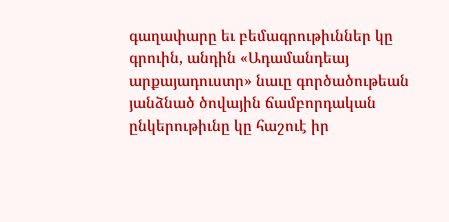գաղափարը եւ բեմագրութիւններ կը գրուին, անդին «Ադամանդեայ արքայադուստր» նաւը գործածութեան յանձնած ծովային ճամբորդական ընկերութիւնը կը հաշուէ իր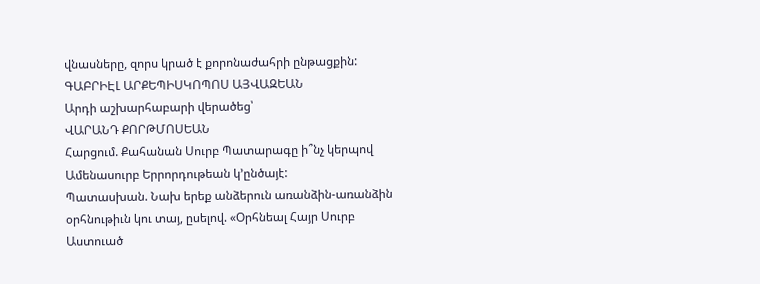վնասները, զորս կրած է քորոնաժահրի ընթացքին:
ԳԱԲՐԻԷԼ ԱՐՔԵՊԻՍԿՈՊՈՍ ԱՅՎԱԶԵԱՆ
Արդի աշխարհաբարի վերածեց՝
ՎԱՐԱՆԴ ՔՈՐԹՄՈՍԵԱՆ
Հարցում. Քահանան Սուրբ Պատարագը ի՞նչ կերպով Ամենասուրբ Երրորդութեան կ՚ընծայէ:
Պատասխան. Նախ երեք անձերուն առանձին-առանձին օրհնութիւն կու տայ, ըսելով. «Օրհնեալ Հայր Սուրբ Աստուած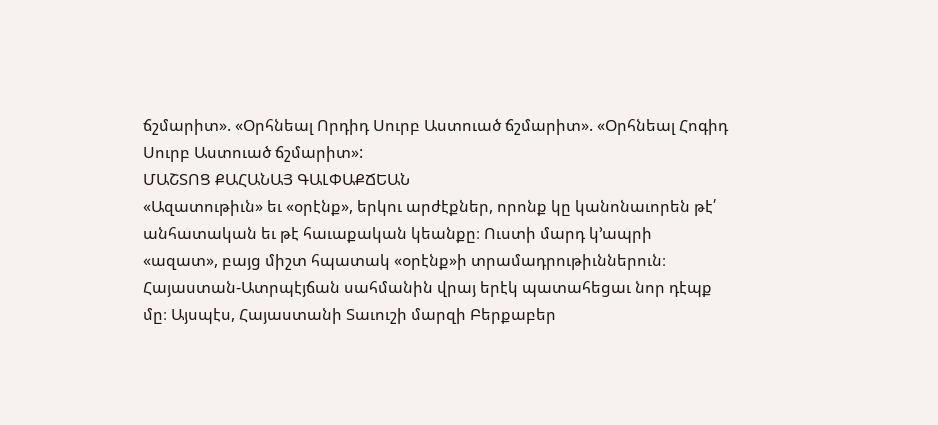ճշմարիտ». «Օրհնեալ Որդիդ Սուրբ Աստուած ճշմարիտ». «Օրհնեալ Հոգիդ Սուրբ Աստուած ճշմարիտ»:
ՄԱՇՏՈՑ ՔԱՀԱՆԱՅ ԳԱԼՓԱՔՃԵԱՆ
«Ազատութիւն» եւ «օրէնք», երկու արժէքներ, որոնք կը կանոնաւորեն թէ՛ անհատական եւ թէ հաւաքական կեանքը։ Ուստի մարդ կ՚ապրի «ազատ», բայց միշտ հպատակ «օրէնք»ի տրամադրութիւններուն։
Հայաստան-Ատրպէյճան սահմանին վրայ երէկ պատահեցաւ նոր դէպք մը։ Այսպէս, Հայաստանի Տաւուշի մարզի Բերքաբեր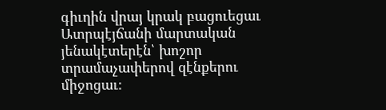գիւղին վրայ կրակ բացուեցաւ Ատրպէյճանի մարտական յենակէտերէն՝ խոշոր տրամաչափերով զէնքերու միջոցաւ։